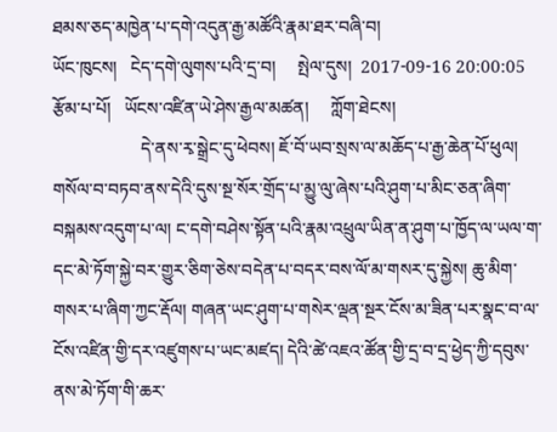ཐམས་ཅད་མཁྱེན་པ་དགེ་འདུན་རྒྱ་མཚོའི་རྣམ་ཐར་བཞི་བ།
ཡོང་ཁུངས།   ངེད་དགེ་ལུགས་པའི་དྲ་བ།     སྤེལ་དུས།  2017-09-16 20:00:05     རྩོམ་པ་པོ།   ཡོངས་འཛིན་ཡེ་ཤེས་རྒྱལ་མཚན།     ཀློག་ཐེངས།
                    དེ་ནས་རྭ་སྒྲེང་དུ་ཕེབས། ཇོ་བོ་ཡབ་སྲས་ལ་མཆོད་པ་རྒྱ་ཆེན་པོ་ཕུལ། གསོལ་བ་བཏབ་ནས་དེའི་དུས་སྔ་སོར་གྲོད་པ་མྱུ་ལུ་ཞེས་པའི་ཤུག་པ་མིང་ཅན་ཞིག་བསྐམས་འདུག་པ་ལ། ང་དགེ་བཤེས་སྟོན་པའི་རྣམ་འཕྲུལ་ཡིན་ན་ཤུག་པ་ཁྱོད་ལ་ཡལ་ག་དང་མེ་ཏོག་སྐྱེ་བར་གྱུར་ཅིག་ཅེས་བདེན་པ་བདར་བས་ལོ་མ་གསར་དུ་སྐྱེས། ཆུ་མིག་གསར་པ་ཞིག་ཀྱང་རྡོལ། གཞན་ཡང་ཤུག་པ་གསེར་ལྡན་སྔར་ངོས་མ་ཟིན་པར་སྣང་བ་ལ་ངོས་འཛིན་གྱི་དར་འཛུགས་པ་ཡང་མཛད། དེའི་ཚེ་འཇའ་ཚོན་གྱི་དྲ་བ་དྲ་ཕྱེད་ཀྱི་དབུས་ནས་མེ་ཏོག་གི་ཆར་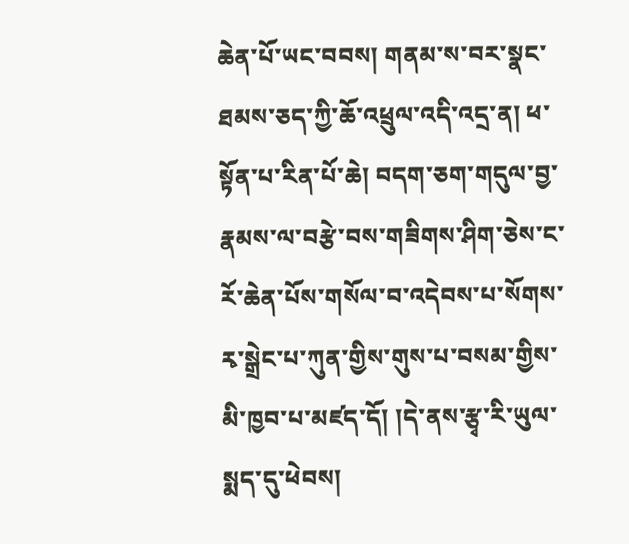ཆེན་པོ་ཡང་བབས། གནམ་ས་བར་སྣང་ཐམས་ཅད་ཀྱི་ཆོ་འཕྲུལ་འདི་འདྲ་ན། ཕ་སྟོན་པ་རིན་པོ་ཆེ། བདག་ཅག་གདུལ་བྱ་རྣམས་ལ་བརྩེ་བས་གཟིགས་ཤིག་ཅེས་ང་རོ་ཆེན་པོས་གསོལ་བ་འདེབས་པ་སོགས་རྭ་སྒྲེང་པ་ཀུན་གྱིས་གུས་པ་བསམ་གྱིས་མི་ཁྱབ་པ་མཛད་དོ། །དེ་ནས་རྩྭ་རི་ཡུལ་སྨད་དུ་ཕེབས།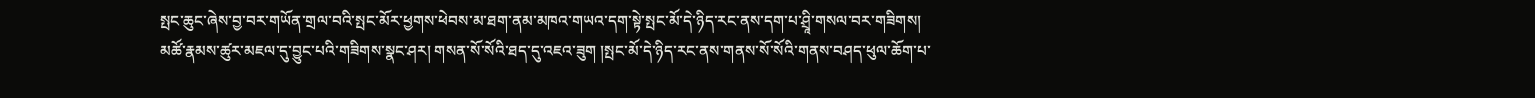སྤང་ཆུང་ཞེས་བྱ་བར་གཡོན་གྲལ་བའི་སྤང་མོར་ཕྱགས་ཕེབས་མ་ཐག་ནམ་མཁའ་གཡའ་དག་སྟེ་སྤང་མོ་དེ་ཉིད་རང་ནས་དག་པ་ཤྲཱི་གསལ་བར་གཟིགས། མཚོ་རྣམས་ཚུར་མཇལ་དུ་བྱུང་པའི་གཟིགས་སྣང་ཤར། གསན་སོ་སོའི་ཐད་དུ་འཇའ་ཟུག །སྤང་མོ་དེ་ཉིད་རང་ནས་གནས་སོ་སོའི་གནས་བཤད་ཕུལ་ཆོག་པ་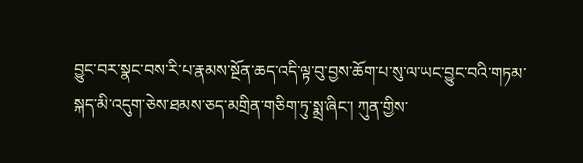བྱུང་བར་སྣང་བས་རི་པ་རྣམས་སྔོན་ཆད་འདི་ལྟ་བུ་བྱས་ཆོག་པ་སུ་ལ་ཡང་བྱུང་བའི་གཏམ་སྐད་མི་འདུག་ཅེས་ཐམས་ཅད་མགྲིན་གཅིག་ཏུ་སྨྲ་ཞིང་། ཀུན་གྱིས་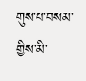གུས་པ་བསམ་གྱིས་མི་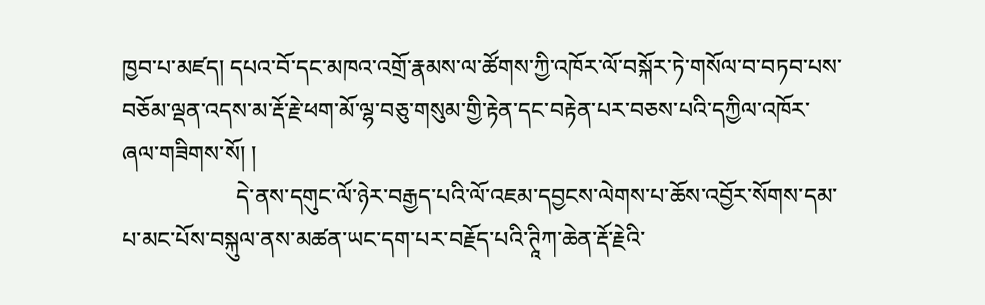ཁྱབ་པ་མཛད། དཔའ་བོ་དང་མཁའ་འགྲོ་རྣམས་ལ་ཚོགས་ཀྱི་འཁོར་ལོ་བསྐོར་ཏེ་གསོལ་བ་བཏབ་པས་བཅོམ་ལྡན་འདས་མ་རྡོ་རྗེ་ཕག་མོ་ལྷ་བཅུ་གསུམ་གྱི་རྟེན་དང་བརྟེན་པར་བཅས་པའི་དཀྱིལ་འཁོར་ཞལ་གཟིགས་སོ། །
                    དེ་ནས་དགུང་ལོ་ཉེར་བརྒྱད་པའི་ལོ་འཇམ་དབྱངས་ལེགས་པ་ཆོས་འབྱོར་སོགས་དམ་པ་མང་པོས་བསྐུལ་ནས་མཚན་ཡང་དག་པར་བརྗོད་པའི་ཊཱིཀ་ཆེན་རྡོ་རྗེའི་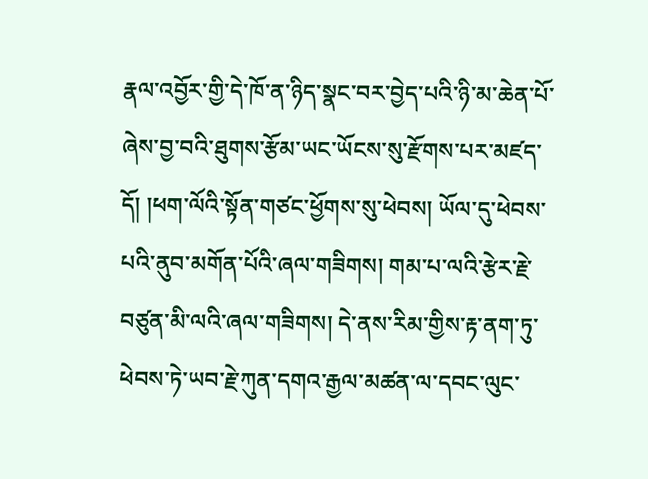རྣལ་འབྱོར་གྱི་དེ་ཁོ་ན་ཉིད་སྣང་བར་བྱེད་པའི་ཉི་མ་ཆེན་པོ་ཞེས་བྱ་བའི་ཐུགས་རྩོམ་ཡང་ཡོངས་སུ་རྫོགས་པར་མཛད་དོ། །ཕག་ལོའི་སྟོན་གཙང་ཕྱོགས་སུ་ཕེབས། ཡོལ་དུ་ཕེབས་པའི་ནུབ་མགོན་པོའི་ཞལ་གཟིགས། གམ་པ་ལའི་རྩེར་རྗེ་བཙུན་མི་ལའི་ཞལ་གཟིགས། དེ་ནས་རིམ་གྱིས་རྟ་ནག་ཏུ་ཕེབས་ཏེ་ཡབ་རྗེ་ཀུན་དགའ་རྒྱལ་མཚན་ལ་དབང་ལུང་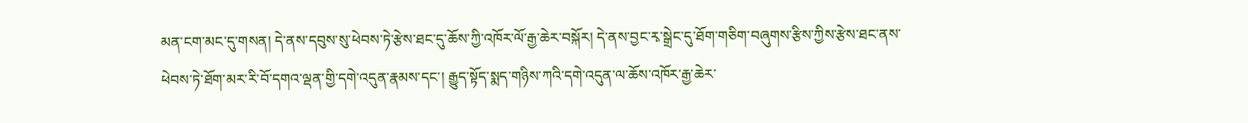མན་ངག་མང་དུ་གསན། དེ་ནས་དབུས་སུ་ཕེབས་ཏེ་རྩེས་ཐང་དུ་ཆོས་ཀྱི་འཁོར་ལོ་རྒྱ་ཆེར་བསྐོར། དེ་ནས་བྱང་རྭ་སྒྲེང་དུ་ཐོག་གཅིག་བཞུགས་རྩིས་ཀྱིས་རྩེས་ཐང་ནས་ཕེབས་ཏེ་ཐོག་མར་རི་བོ་དགའ་ལྡན་གྱི་དགེ་འདུན་རྣམས་དང་། རྒྱུད་སྟོད་སྨད་གཉིས་ཀའི་དགེ་འདུན་ལ་ཆོས་འཁོར་རྒྱ་ཆེར་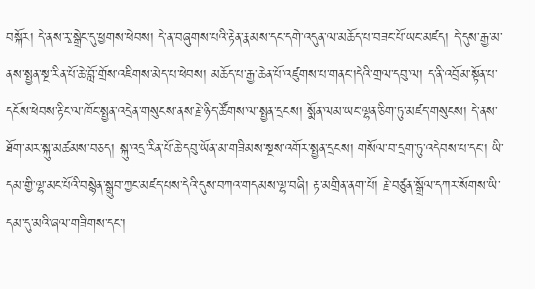བསྐོར། དེ་ནས་རྭ་སྒྲེང་དུ་ཕྱགས་ཕེབས། དེ་ན་བཞུགས་པའི་རྟེན་རྣམས་དང་དགེ་འདུན་ལ་མཆོད་པ་བཟང་པོ་ཡང་མཛད། དེ་དུས་རྒྱ་མ་ནས་སྤྱན་སྔ་རིན་པོ་ཆེ་བློ་གྲོས་འཇིགས་མེད་པ་ཕེབས། མཆོད་པ་རྒྱ་ཆེན་པོ་འཛུགས་པ་གནང་།དེའི་གྲལ་དབུ་ལ། ད་ནི་འབྲོམ་སྟོན་པ་དངོས་ཕེབས་རྟིང་ལ་ཁོང་སྤྱན་འདྲེན་གསུངས་ནས་རྗེ་ཉིད་ཚོགས་ལ་སྤྱན་དྲངས། སྨོན་ལམ་ཡང་ལྷན་ཅིག་ཏུ་མཛད་གསུངས། དེ་ནས་ཐོག་མར་སྐུ་མཚམས་བཅད། སྐུ་འདྲ་རིན་པོ་ཆེ་དབུ་ཡོན་མ་གཟིམས་སྔས་འགོར་སྤྱན་དྲངས། གསོལ་བ་དྲག་ཏུ་འདེབས་པ་དང་། ཡི་དམ་གྱི་ལྷ་མང་པོའི་བསྙེན་སྒྲུབ་ཀྱང་མཛད་པས་དེའི་དུས་བཀའ་གདམས་ལྷ་བཞི། རྟ་མགྲིན་ནག་པོ། རྗེ་བཙུན་སྒྲོལ་དཀར་སོགས་ཡི་དམ་དུ་མའི་ཞལ་གཟིགས་དང་།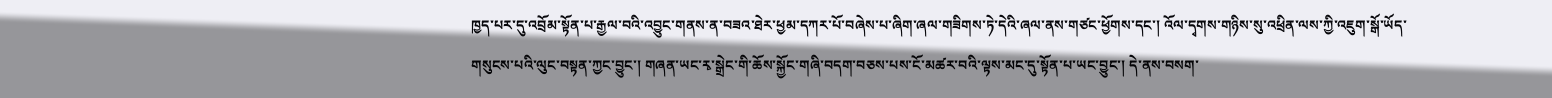ཁྱད་པར་དུ་འབྲོམ་སྟོན་པ་རྒྱལ་བའི་འབྱུང་གནས་ན་བཟའ་ཐེར་ཕྱམ་དཀར་པོ་བཞེས་པ་ཞིག་ཞལ་གཟིགས་ཏེ་དེའི་ཞལ་ནས་གཙང་ཕྱོགས་དང་། འོལ་དྭགས་གཉིས་སུ་འཕྲིན་ལས་ཀྱི་འཇུག་སྒོ་ཡོད་གསུངས་པའི་ལུང་བསྟན་ཀྱང་བྱུང་། གཞན་ཡང་རྭ་སྒྲེང་གི་ཆོས་སྐྱོང་གཞི་བདག་བཅས་པས་ངོ་མཚར་བའི་ལྟས་མང་དུ་སྟོན་པ་ཡང་བྱུང་། དེ་ནས་བསག་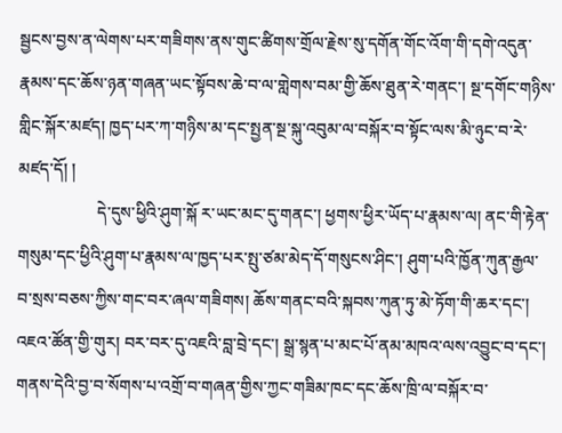སྦྱངས་བྱས་ན་ལེགས་པར་གཟིགས་ནས་གུང་ཚིགས་གྲོལ་རྗེས་སུ་དགོན་གོང་འོག་གི་དགེ་འདུན་རྣམས་དང་ཆོས་ཉན་གཞན་ཡང་སྟོབས་ཆེ་བ་ལ་གླེགས་བམ་གྱི་ཆོས་ཐུན་རེ་གནང་། སྔ་དགོང་གཉིས་གླིང་སྐོར་མཛད། ཁྱད་པར་ཀ་གཉིས་མ་དང་སྤྱན་སྔ་སྐུ་འབུམ་ལ་བསྐོར་བ་སྟོང་ལས་མི་ཉུང་བ་རེ་མཛད་དོ། །
                   དེ་དུས་ཕྱིའི་ཤུག་སྐོ ར་ཡང་མང་དུ་གནང་། ཕྱགས་ཕྱིར་ཡོད་པ་རྣམས་ལ། ནང་གི་རྟེན་གསུམ་དང་ཕྱིའི་ཤུག་པ་རྣམས་ལ་ཁྱད་པར་སྤུ་ཙམ་མེད་དོ་གསུངས་ཤིང་། ཤུག་པའི་ཁྱོན་ཀུན་རྒྱལ་བ་སྲས་བཅས་ཀྱིས་གང་བར་ཞལ་གཟིགས། ཆོས་གནང་བའི་སྐབས་ཀུན་ཏུ་མེ་ཏོག་གི་ཆར་དང་། འཇའ་ཚོན་གྱི་གུར། བར་བར་དུ་འཇའི་བླ་བྲེ་དང་། སྒྲ་སྙན་པ་མང་པོ་ནམ་མཁའ་ལས་འབྱུང་བ་དང་། གནས་དེའི་བྱ་བ་སོགས་པ་འགྲོ་བ་གཞན་གྱིས་ཀྱང་གཟིམ་ཁང་དང་ཆོས་ཁྲི་ལ་བསྐོར་བ་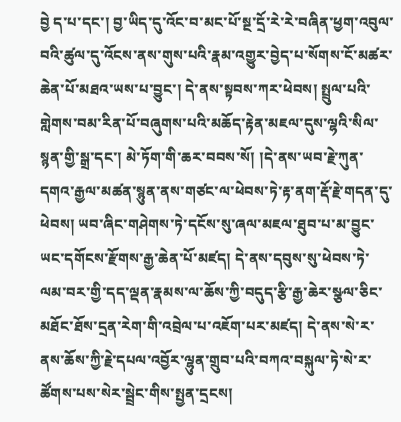བྱེ ད་པ་དང་། བྱ་ཡིད་དུ་འོང་བ་མང་པོ་སྔ་དྲོ་རེ་རེ་བཞིན་ཕྱག་འབུལ་བའི་ཚུལ་དུ་འོངས་ནས་གུས་པའི་རྣམ་འགྱུར་བྱེད་པ་སོགས་ངོ་མཚར་ཆེན་པོ་མཐའ་ཡས་པ་བྱུང་། དེ་ནས་སྟབས་ཀར་ཕེབས། སྤྲུལ་པའི་གླེགས་བམ་རིན་པོ་བཞུགས་པའི་མཆོད་རྟེན་མཇལ་དུས་ལྷའི་སིལ་སྙན་གྱི་སྒྲ་དང་། མེ་ཏོག་གི་ཆར་བབས་སོ། །དེ་ནས་ཡབ་རྗེ་ཀུན་དགའ་རྒྱལ་མཚན་སྙུན་ནས་གཙང་ལ་ཕེབས་ཏེ་རྟ་ནག་རྡོ་རྗེ་གདན་དུ་ཕེབས། ཡབ་ཞིང་གཤེགས་ཏེ་དངོས་སུ་ཞལ་མཇལ་ཐུབ་པ་མ་བྱུང་ཡང་དགོངས་རྫོགས་རྒྱ་ཆེན་པོ་མཛད། དེ་ནས་དབུས་སུ་ཕེབས་ཏེ་ལམ་བར་གྱི་དད་ལྡན་རྣམས་ལ་ཆོས་ཀྱི་བདུད་རྩི་རྒྱ་ཆེར་སྩལ་ཅིང་མཐོང་ཐོས་དྲན་རེག་གི་འབྲེལ་པ་འཇོག་པར་མཛད། དེ་ནས་སེ་ར་ནས་ཆོས་ཀྱི་རྗེ་དཔལ་འབྱོར་ལྷུན་གྲུབ་པའི་བཀའ་བསྐུལ་ཏེ་སེ་ར་ཚོགས་པས་སེར་སྦྲེང་གིས་སྤྱན་དྲངས།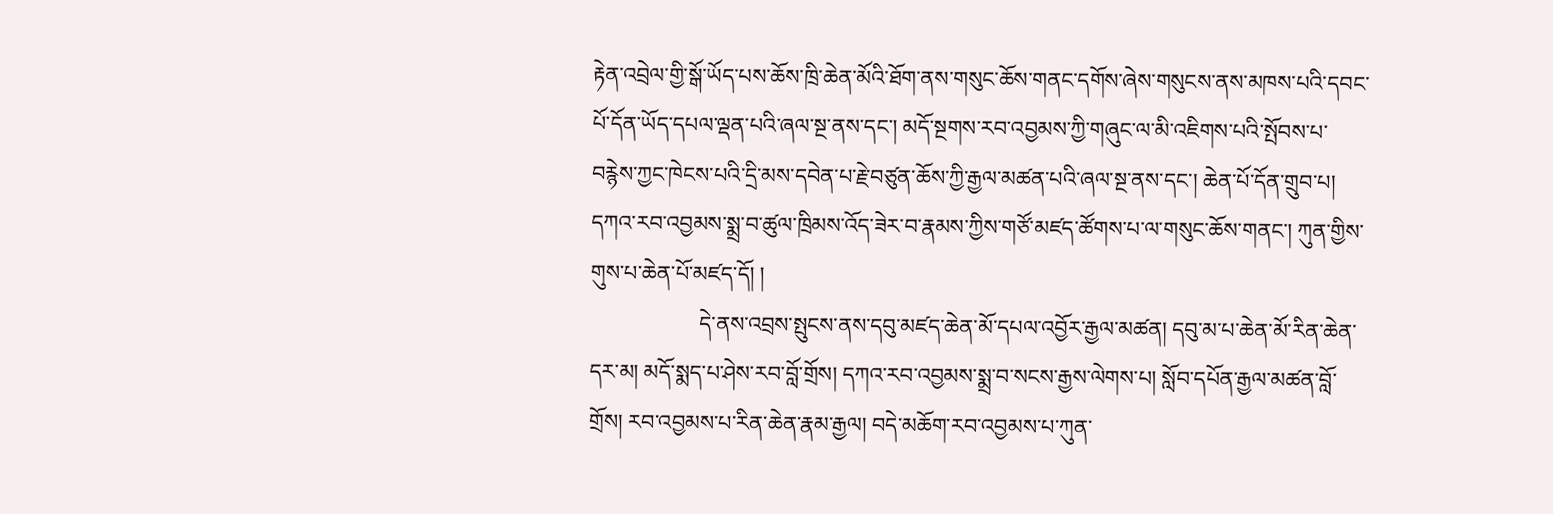རྟེན་འབྲེལ་གྱི་སྒོ་ཡོད་པས་ཆོས་ཁྲི་ཆེན་མོའི་ཐོག་ནས་གསུང་ཆོས་གནང་དགོས་ཞེས་གསུངས་ནས་མཁས་པའི་དབང་པོ་དོན་ཡོད་དཔལ་ལྡན་པའི་ཞལ་སྔ་ནས་དང་། མདོ་སྔགས་རབ་འབྱམས་ཀྱི་གཞུང་ལ་མི་འཇིགས་པའི་སྤོབས་པ་བརྙེས་ཀྱང་ཁེངས་པའི་དྲི་མས་དབེན་པ་རྗེ་བཙུན་ཆོས་ཀྱི་རྒྱལ་མཚན་པའི་ཞལ་སྔ་ནས་དང་། ཆེན་པོ་དོན་གྲུབ་པ། དཀའ་རབ་འབྱམས་སྨྲ་བ་ཚུལ་ཁྲིམས་འོད་ཟེར་བ་རྣམས་ཀྱིས་གཙོ་མཛད་ཚོགས་པ་ལ་གསུང་ཆོས་གནང་། ཀུན་གྱིས་གུས་པ་ཆེན་པོ་མཛད་དོ། །
                    དེ་ནས་འབྲས་སྤུངས་ནས་དབུ་མཛད་ཆེན་མོ་དཔལ་འབྱོར་རྒྱལ་མཚན། དབུ་མ་པ་ཆེན་མོ་རིན་ཆེན་དར་མ། མདོ་སྨད་པ་ཤེས་རབ་བློ་གྲོས། དཀའ་རབ་འབྱམས་སྨྲ་བ་སངས་རྒྱས་ལེགས་པ། སློབ་དཔོན་རྒྱལ་མཚན་བློ་གྲོས། རབ་འབྱམས་པ་རིན་ཆེན་རྣམ་རྒྱལ། བདེ་མཆོག་རབ་འབྱམས་པ་ཀུན་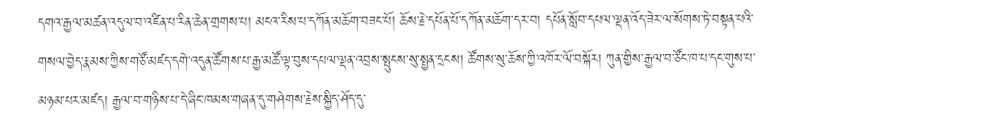དགའ་རྒྱལ་མཚན་འདུལ་བ་འཛིན་པ་རིན་ཆེན་གྲགས་པ། མངའ་རིས་པ་དཀོན་མཆོག་བཟང་པོ། ཆོས་རྗེ་དཔོན་པོ་དཀོན་མཆོག་དར་བ། དཔོན་སློབ་དཔལ་ལྡན་འོད་ཟེར་ལ་སོགས་ཏེ་བསྟན་པའི་གསལ་བྱེད་རྣམས་ཀྱིས་གཙོ་མཛད་དགེ་འདུན་ཚོགས་པ་རྒྱ་མཚོ་ལྟ་བུས་དཔལ་ལྡན་འབྲས་སྤུངས་སུ་སྤྱན་དྲངས། ཚོགས་སུ་ཆོས་ཀྱི་འཁོར་ལོ་བསྐོར། ཀུན་གྱིས་རྒྱལ་བ་ཙོང་ཁ་པ་དང་གུས་པ་མཉམ་པར་མཛད། རྒྱལ་བ་གཉིས་པ་དེ་ཞིང་ཁམས་གཞན་དུ་གཤེགས་རྗེས་སྐྱིད་ཤོད་དུ་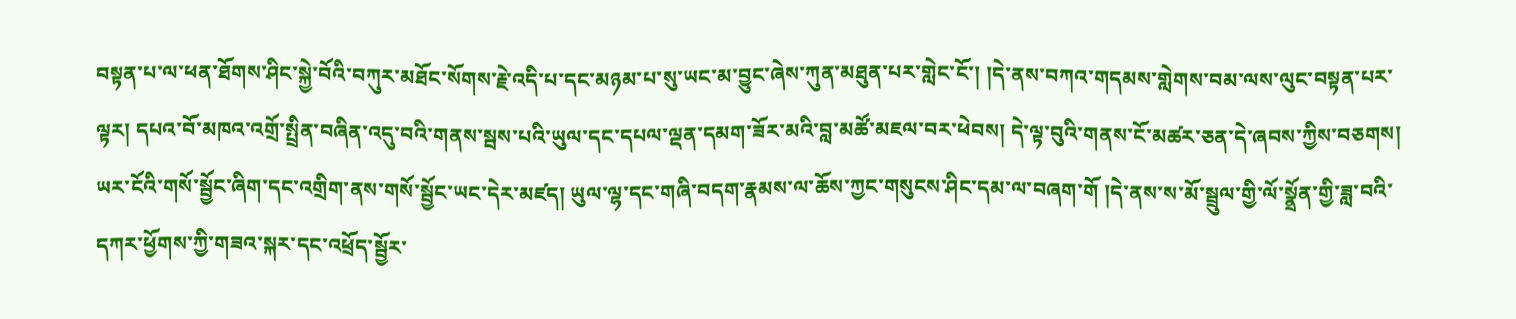བསྟན་པ་ལ་ཕན་ཐོགས་ཤིང་སྐྱེ་བོའི་བཀུར་མཐོང་སོགས་རྗེ་འདི་པ་དང་མཉམ་པ་སུ་ཡང་མ་བྱུང་ཞེས་ཀུན་མཐུན་པར་གླེང་ངོ་། །དེ་ནས་བཀའ་གདམས་གླེགས་བམ་ལས་ལུང་བསྟན་པར་ལྟར། དཔའ་བོ་མཁའ་འགྲོ་སྤྲིན་བཞིན་འདུ་བའི་གནས་སྦས་པའི་ཡུལ་དང་དཔལ་ལྡན་དམག་ཟོར་མའི་བླ་མཚོ་མཇལ་བར་ཕེབས། དེ་ལྟ་བུའི་གནས་ངོ་མཚར་ཅན་དེ་ཞབས་ཀྱིས་བཅགས། ཡར་ངོའི་གསོ་སྦྱོང་ཞིག་དང་འགྲིག་ནས་གསོ་སྦྱོང་ཡང་དེར་མཛད། ཡུལ་ལྷ་དང་གཞི་བདག་རྣམས་ལ་ཆོས་ཀྱང་གསུངས་ཤིང་དམ་ལ་བཞག་གོ །དེ་ནས་ས་མོ་སྦྲུལ་གྱི་ལོ་སྣྲོན་གྱི་ཟླ་བའི་དཀར་ཕྱོགས་ཀྱི་གཟའ་སྐར་དང་འཕྲོད་སྦྱོར་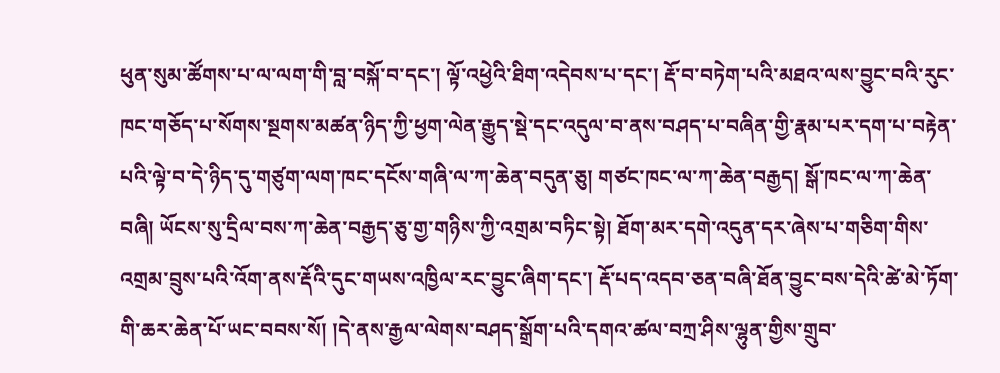ཕུན་སུམ་ཚོགས་པ་ལ་ལག་གི་བླ་བསྐོ་བ་དང་། ལྟོ་འཕྱེའི་ཐིག་འདེབས་པ་དང་། རྡོ་བ་བཏེག་པའི་མཐའ་ལས་བྱུང་བའི་རུང་ཁང་གཅོད་པ་སོགས་སྔགས་མཚན་ཉིད་ཀྱི་ཕྱག་ལེན་རྒྱུད་སྡེ་དང་འདུལ་བ་ནས་བཤད་པ་བཞིན་གྱི་རྣམ་པར་དག་པ་བརྟེན་པའི་ལྟེ་བ་དེ་ཉིད་དུ་གཙུག་ལག་ཁང་དངོས་གཞི་ལ་ཀ་ཆེན་བདུན་ཅུ། གཙང་ཁང་ལ་ཀ་ཆེན་བརྒྱད། སྒོ་ཁང་ལ་ཀ་ཆེན་བཞི། ཡོངས་སུ་དྲིལ་བས་ཀ་ཆེན་བརྒྱད་ཅུ་གྱ་གཉིས་ཀྱི་འགྲམ་བཏིང་སྟེ། ཐོག་མར་དགེ་འདུན་དར་ཞེས་པ་གཅིག་གིས་འགྲམ་བྲུས་པའི་འོག་ནས་རྡོའི་དུང་གཡས་འཁྱིལ་རང་བྱུང་ཞིག་དང་། རྡོ་པད་འདབ་ཅན་བཞི་ཐོན་བྱུང་བས་དེའི་ཚེ་མེ་ཏོག་གི་ཆར་ཆེན་པོ་ཡང་བབས་སོ། །དེ་ནས་རྒྱལ་ལེགས་བཤད་སྒྲོག་པའི་དགའ་ཚལ་བཀྲ་ཤིས་ལྷུན་གྱིས་གྲུབ་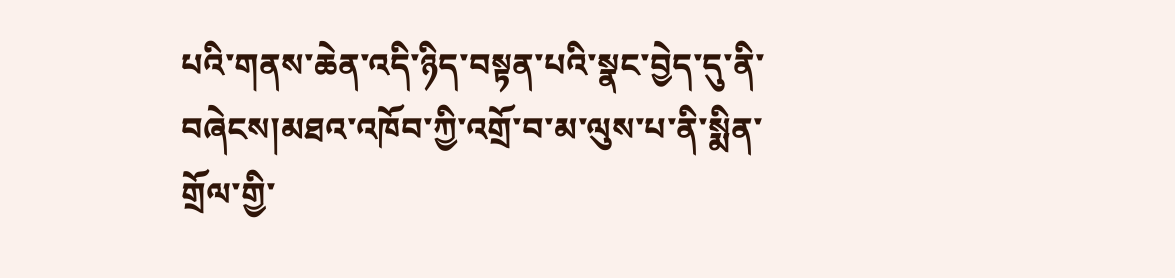པའི་གནས་ཆེན་འདི་ཉིད་བསྟན་པའི་སྣང་བྱེད་དུ་ནི་བཞེངས།མཐའ་འཁོབ་ཀྱི་འགྲོ་བ་མ་ལུས་པ་ནི་སྨིན་གྲོལ་གྱི་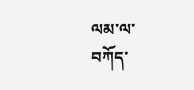ལམ་ལ་བཀོད་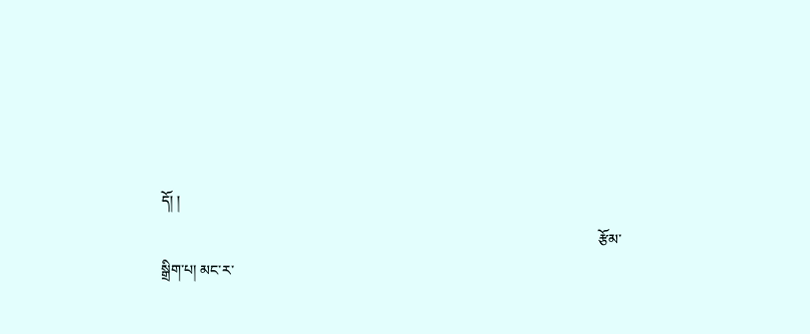དོ། །
                                                                                                                        རྩོམ་སྒྲིག་པ། མང་ར་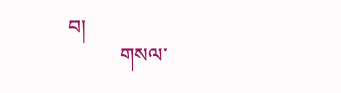བ།
          གསལ་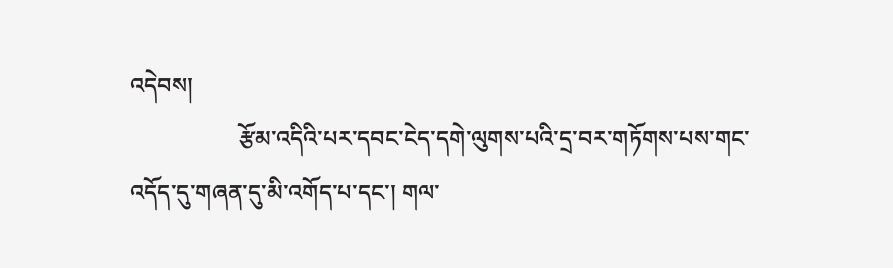འདེབས།
                   རྩོམ་འདིའི་པར་དབང་ངེད་དགེ་ལུགས་པའི་དྲ་བར་གཏོགས་པས་གང་འདོད་དུ་གཞན་དུ་མི་འགོད་པ་དང་། གལ་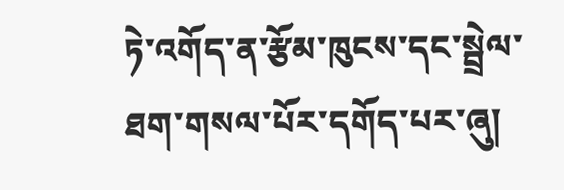ཏེ་འགོད་ན་རྩོམ་ཁུངས་དང་སྦྲེལ་ཐག་གསལ་པོར་དགོད་པར་ཞུ།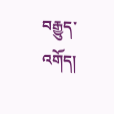བརྒྱུད་འགོད།